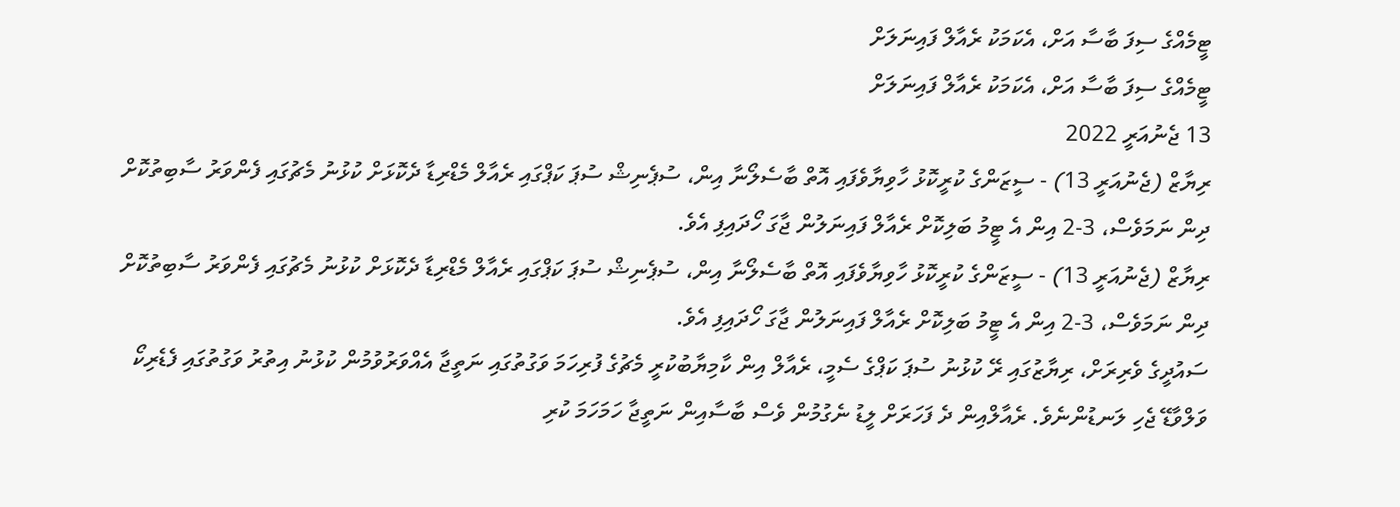ޓީމެއްގެ ސިފަ ބާސާ އަށް، އެކަމަކު ރެއާލް ފައިނަލަށް
ޓީމެއްގެ ސިފަ ބާސާ އަށް، އެކަމަކު ރެއާލް ފައިނަލަށް
13 ޖެނުއަރީ 2022
ރިޔާޒް (ޖެނުއަރީ 13) - ސީޒަންގެ ކުރީކޮޅު ހާވިޔާވެފައި އޮތް ބާސެލޯނާ އިން، ސުޕެނިޝް ސުޕަ ކަޕްގައި ރެއާލް މެޑްރިޑާ ދެކޮޅަށް ކުޅުނު މެޗުގައި ފެންވަރު ސާބިތުކޮށް ދިން ނަމަވެސް، 3-2 އިން އެ ޓީމު ބަލިކޮށް ރެއާލް ފައިނަލުން ޖާގަ ހޯދައިފި އެވެ.
ރިޔާޒް (ޖެނުއަރީ 13) - ސީޒަންގެ ކުރީކޮޅު ހާވިޔާވެފައި އޮތް ބާސެލޯނާ އިން، ސުޕެނިޝް ސުޕަ ކަޕްގައި ރެއާލް މެޑްރިޑާ ދެކޮޅަށް ކުޅުނު މެޗުގައި ފެންވަރު ސާބިތުކޮށް ދިން ނަމަވެސް، 3-2 އިން އެ ޓީމު ބަލިކޮށް ރެއާލް ފައިނަލުން ޖާގަ ހޯދައިފި އެވެ.
ސައުދީގެ ވެރިރަށް، ރިޔާޒުގައި ރޭ ކުޅުނު ސުޕަ ކަޕްގެ ސެމީ، ރެއާލް އިން ކާމިޔާބުކުރީ މެޗުގެ ފުރިހަމަ ވަގުތުގައި ނަތީޖާ އެއްވަރުވުމުން ކުޅުނު އިތުރު ވަގުތުގައި ފެޑެރިކޯ ވަލްވާޑޭ ޖެހި ލަނޑުންނެވެ. ރެއާލްއިން ދެ ފަހަރަށް ލީޑު ނެގުމުން ވެސް ބާސާއިން ނަތީޖާ ހަމަހަމަ ކުރި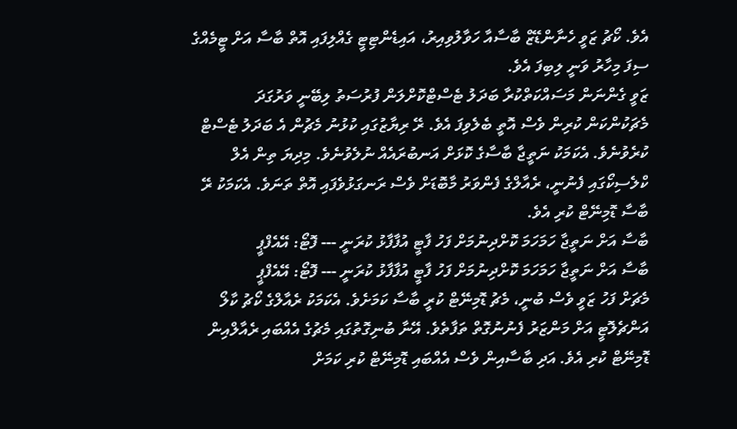އެވެ. ކޯޗު ޒަވީ ހެނާންޑޭޒް ބާސާއާ ހަވާލުވިއިރު، އައިޑެންޓިޓީ ގެއްލިފައި އޮތް ބާސާ އަށް ޓީމެއްގެ ސިފަ މިހާރު ވަނީ ލިބިފަ އެވެ.
ޒަވީ ގެންނަން މަސައްކަތްކުރާ ބަދަލު ޓެސްޓްކޮށްލަން ފުރުސަތު ލިބޭނީ ވަރުގަދަ މެޗަކުންކަން ކުރިން ވެސް އޮތީ ބެލެވިފަ އެވެ. ރޭ ރިޔާޒުގައި ކުޅުނު މެޗުން އެ ބަދަލު ޓެސްޓް ކުރެވުނެވެ. އެކަމަކު ނަތީޖާ ބާސާގެ ކޮޅަށް އަނބުރައެއް ނުލެވުނެވެ. މިދިޔަ ތިން އެލް ކްލެސިކޯގައި ފެނުނީ، ރެއާލްގެ ފެންވަރު މާބޮޑަށް ވެސް ރަނގަޅުވެފައި އޮތް ތަނަވެ. އެކަމަކު ރޭ ބާސާ ޑޮމިނޭޓް ކުރި އެވެ.
ބާސާ އަށް ނަތީޖާ ހަމަހަމަ ކޮށްދިނުމަށް ފަހު ފާޓީ އުފާފާޅު ކުރަނީ --- ފޮޓޯ: އޭއެފްޕީ
ބާސާ އަށް ނަތީޖާ ހަމަހަމަ ކޮށްދިނުމަށް ފަހު ފާޓީ އުފާފާޅު ކުރަނީ --- ފޮޓޯ: އޭއެފްޕީ
މެޗަށް ފަހު ޒަވީ ވެސް ބުނީ، މެޗު ޑޮމިނޭޓް ކުރީ ބާސާ ކަމަށެވެ. އެކަމަކު ރެއާލްގެ ކޯޗު ކާލޯ އަންޗެލޮޓީ އަށް މަންޒަރު ފެނުނުގޮތް ތަފާތެވެ. އޭނާ ބުނިގޮތުގައި މެޗުގެ އެއްބައި ރެއާލްއިން ޑޮމިނޭޓް ކުރި އެވެ. އަދި ބާސާއިން ވެސް އެއްބައި ޑޮމިނޭޓް ކުރި ކަމަށް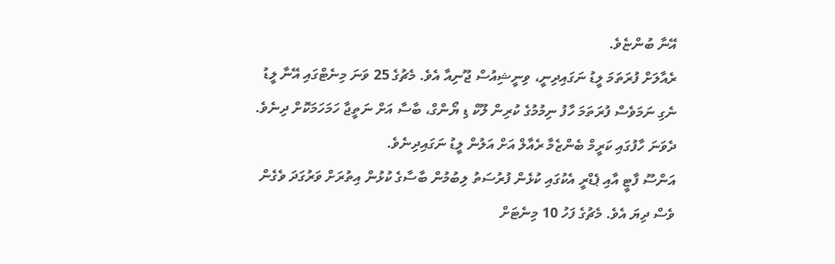އޭނާ ބުންޏެވެ.
ރެއާލަށް ފުރަތަމަ ލީޑު ނަގައިދިނީ، ވިނީޝިއުސް ޖޫނިއާ އެވެ. މެޗުގެ 25 ވަނަ މިނެޓްގައި އޭނާ ލީޑު ނެގި ނަމަވެސް ފުރަތަމަ ހާފު ނިމުމުގެ ކުރިން ލޫކް ޑި ޔޯންގް، ބާސާ އަށް ނަތީޖާ ހަމަހަމަކޮށް ދިނެވެ. ދެވަނަ ހާފުގައި ކަރީމް ބެންޒެމާ ރެއާލް އަށް އަލުން ލީޑު ނަގައިދިނެވެ.
އަންސޫ ފާޓީ އާއި ޕެޑްރީ އެކުގައި ކުޅެން ފުރުސަތު ލިބުމުން ބާސާގެ ކުޅުން އިތުރަށް ވަރުގަދަ ވެގެން ވެސް ދިޔަ އެވެ. މެޗުގެ ފަހު 10 މިނެޓަށް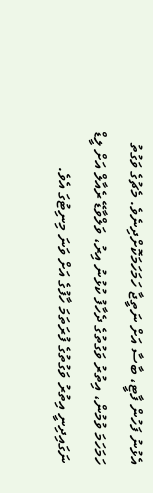އެޅުނު ފަހުން ފާޓީ، ބާސާ އަށް ނަތީޖާ ހަމަހަމަކޮށްދިނެވެ. މެޗުގެ ވަގުތު ހަމަހަމަ ވުމުން، އިތުރު ވަގުތުގެ ދެހާފު ކުޅުނު އިރު، ވަލްވާޑޭ ރެއާލް އަށް ލީޑް ނަގައިދިނީ އިތުރު ވަގުތުގެ ފުރަތަމަ ހާފުގެ އަށް ވަނަ މިނިޓުގަ އެވެ.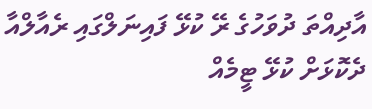އާދިއްތަ ދުވަހުގެ ރޭ ކުޅޭ ފައިނަލްގައި ރެއާލްއާ ދެކޮޅަށް ކުޅޭ ޓީމެއް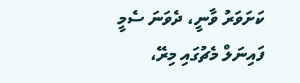ކަށަވަރު ވާނީ، ދެވަނަ ސެމީ ފައިނަލް މެޗުގައި މިރޭ،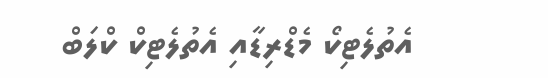އެތުލެޓިކޯ މެޑްރިޑާއި އެތުލެޓިކް ކްލަބް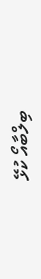ބިލްބާއޯ ކުޅޭ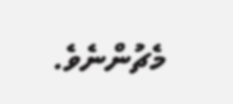މެޗުންނެވެ.